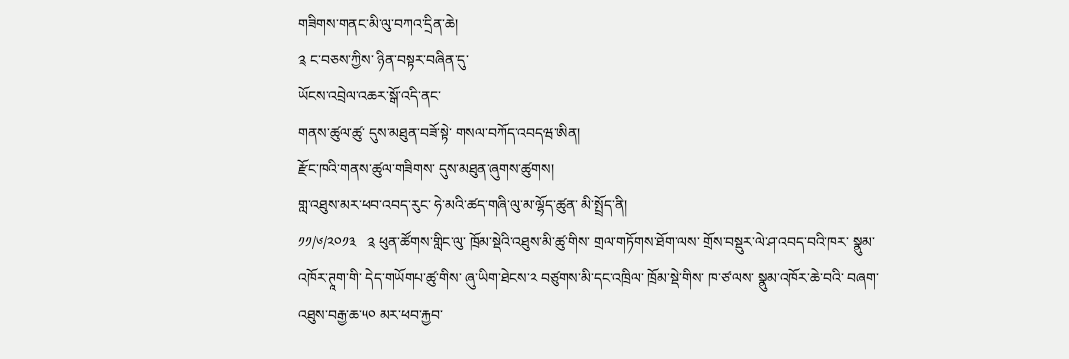གཟིགས་གནང་མི་ལུ་བཀའ་དྲིན་ཆེ།
༉ ང་བཅས་ཀྱིས་ ཉིན་བསྟར་བཞིན་དུ་
ཡོངས་འབྲེལ་འཆར་སྒོ་འདི་ནང་
གནས་ཚུལ་ཚུ་ དུས་མཐུན་བཟོ་སྟེ་ གསལ་བཀོད་འབདཝ་ཨིན།
རྫོང་ཁའི་གནས་ཚུལ་གཟིགས་ དུས་མཐུན་ཞུགས་ཚུགས།
གླ་འཐུས་མར་ཕབ་འབད་རུང་ ཧེ་མའི་ཚད་གཞི་ལུ་མ་ལྷོད་ཚུན་ མི་སྤྲོད་ནི།
༡༡/༦/༢༠༡༣   ༉ ཕུན་ཚོགས་གླིང་ལུ་ ཁྲོམ་སྡེའི་འཐུས་མི་ཚུ་གིས་ གྲལ་གཏོགས་ཐོག་ལས་ གྲོས་བསྡུར་ལེ་ཤ་འབད་བའི་ཁར་ སྣུམ་འཁོར་ཊཱག་གི་ དེད་གཡོགཔ་ཚུ་གིས་ ཞུ་ཡིག་ཐེངས་༢ བཙུགས་མི་དང་འཁྲིལ་ ཁྲོམ་སྡེ་གིས་ ཁ་ཙ་ལས་ སྣུམ་འཁོར་ཆེ་བའི་ བཞག་འཐུས་བརྒྱ་ཆ་༥༠ མར་ཕབ་རྐྱབ་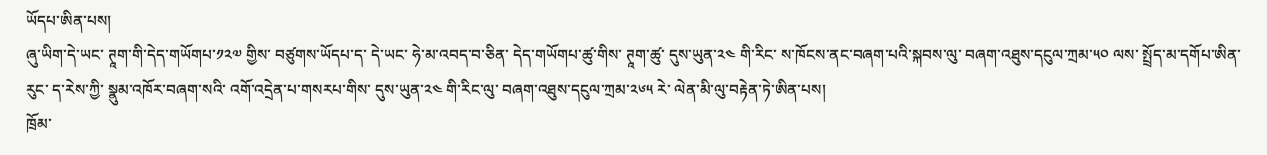ཡོདཔ་ཨིན་པས།
ཞུ་ཡིག་དེ་ཡང་ ཊཱག་གི་དེད་གཡོགཔ་༡༢༧ གྱིས་ བཙུགས་ཡོདཔ་ད་ དེ་ཡང་ ཧེ་མ་འབད་བ་ཅིན་ དེད་གཡོགཔ་ཚུ་གིས་ ཊཱག་ཚུ་ དུས་ཡུན་༢༤ གི་རིང་ ས་ཁོངས་ནང་བཞག་པའི་སྐབས་ལུ་ བཞག་འཐུས་དངུལ་ཀྲམ་༥༠ ལས་ སྤྲོད་མ་དགོཔ་ཨིན་རུང་ ད་རེས་ཀྱི་ སྣུམ་འཁོར་བཞག་སའི་ འགོ་འདྲེན་པ་གསརཔ་གིས་ དུས་ཡུན་༢༤ གི་རིང་ལུ་ བཞག་འཐུས་དངུལ་ཀྲམ་༢༦༥ རེ་ ལེན་མི་ལུ་བརྟེན་ཏེ་ཨིན་པས།
ཁྲོམ་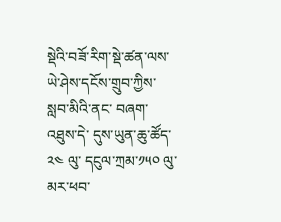སྡེའི་བཟོ་རིག་སྡེ་ཚན་ལས་ ཡེ་ཤེས་དངོས་གྲུབ་ཀྱིས་སླབ་མིའི་ནང་ བཞག་འཐུས་དེ་ དུས་ཡུན་ཆུ་ཚོད་༢༤ ལུ་ དངུལ་ཀྲམ་༡༥༠ ལུ་ མར་ཕབ་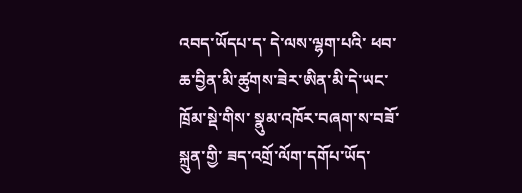འབད་ཡོདཔ་ད་ དེ་ལས་ལྷག་པའི་ ཕབ་ཆ་བྱིན་མི་ཚུགས་ཟེར་ཨིན་མི་དེ་ཡང་ ཁྲོམ་སྡེ་གིས་ སྣུམ་འཁོར་བཞག་ས་བཟོ་སྐྲུན་གྱི་ ཟད་འགྲོ་ལོག་དགོཔ་ཡོད་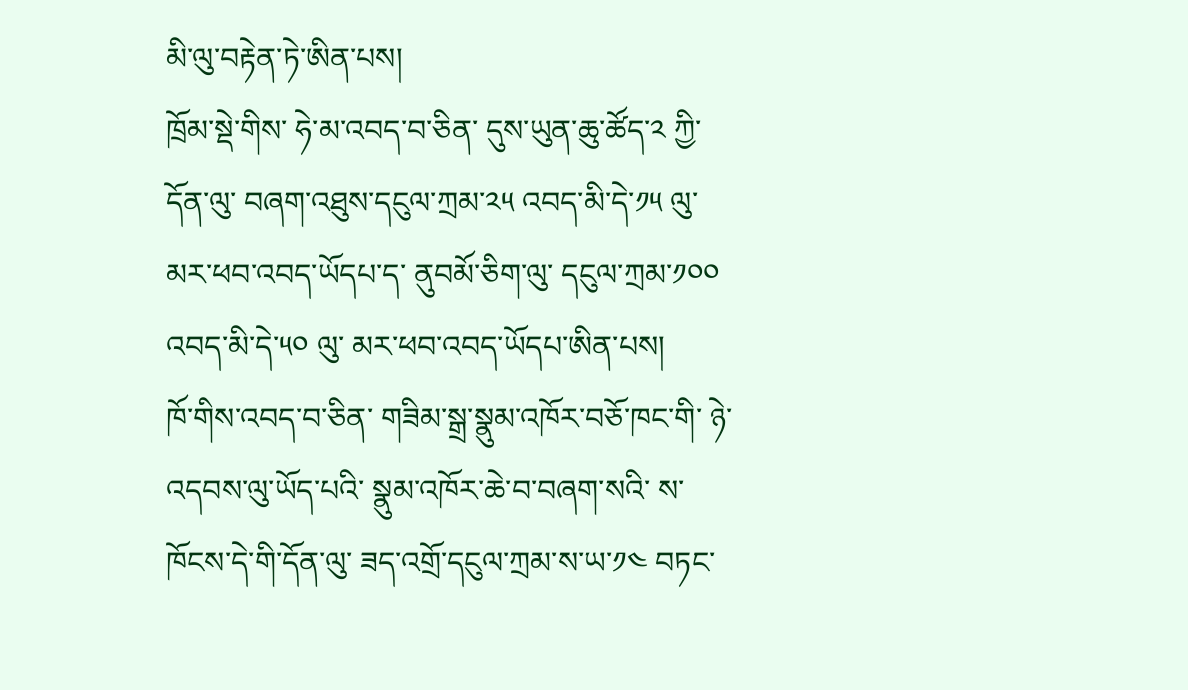མི་ལུ་བརྟེན་ཏེ་ཨིན་པས།
ཁྲོམ་སྡེ་གིས་ ཧེ་མ་འབད་བ་ཅིན་ དུས་ཡུན་ཆུ་ཚོད་༢ ཀྱི་དོན་ལུ་ བཞག་འཐུས་དངུལ་ཀྲམ་༢༥ འབད་མི་དེ་༡༥ ལུ་ མར་ཕབ་འབད་ཡོདཔ་ད་ ནུབམོ་ཅིག་ལུ་ དངུལ་ཀྲམ་༡༠༠ འབད་མི་དེ་༥༠ ལུ་ མར་ཕབ་འབད་ཡོདཔ་ཨིན་པས།
ཁོ་གིས་འབད་བ་ཅིན་ གཟིམ་སྒྲ་སྣུམ་འཁོར་བཅོ་ཁང་གི་ ཉེ་འདབས་ལུ་ཡོད་པའི་ སྣུམ་འཁོར་ཆེ་བ་བཞག་སའི་ ས་ཁོངས་དེ་གི་དོན་ལུ་ ཟད་འགྲོ་དངུལ་ཀྲམ་ས་ཡ་༡༤ བཏང་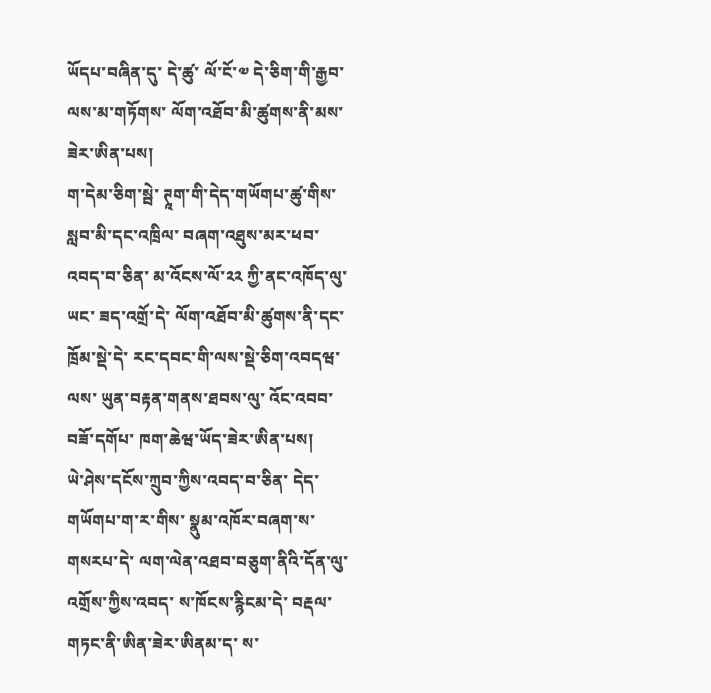ཡོདཔ་བཞིན་དུ་ དེ་ཚུ་ ལོ་ངོ་༧ དེ་ཅིག་གི་རྒྱབ་ལས་མ་གཏོགས་ ལོག་འཐོབ་མི་ཚུགས་ནི་མས་ཟེར་ཨིན་པས།
ག་དེམ་ཅིག་སྦེ་ ཊཱག་གི་དེད་གཡོགཔ་ཚུ་གིས་ སླབ་མི་དང་འཁྲིལ་ བཞག་འཐུས་མར་ཕབ་འབད་བ་ཅིན་ མ་འོངས་ལོ་༢༢ ཀྱི་ནང་འཁོད་ལུ་ཡང་ ཟད་འགྲོ་དེ་ ལོག་འཐོབ་མི་ཚུགས་ནི་དང་ ཁྲོམ་སྡེ་དེ་ རང་དབང་གི་ལས་སྡེ་ཅིག་འབདཝ་ལས་ ཡུན་བརྟན་གནས་ཐབས་ལུ་ འོང་འབབ་བཟོ་དགོཔ་ ཁག་ཆེཝ་ཡོད་ཟེར་ཨིན་པས།
ཡེ་ཤེས་དངོས་ཀྲུབ་ཀྱིས་འབད་བ་ཅིན་ དེད་གཡོགཔ་ག་ར་གིས་ སྣུམ་འཁོར་བཞག་ས་གསརཔ་དེ་ ལག་ལེན་འཐབ་བཅུག་ནིའི་དོན་ལུ་ འགྲོས་ཀྱིས་འབད་ ས་ཁོངས་རྙིངམ་དེ་ བརྡལ་གཏང་ནི་ཨིན་ཟེར་ཨིནམ་ད་ ས་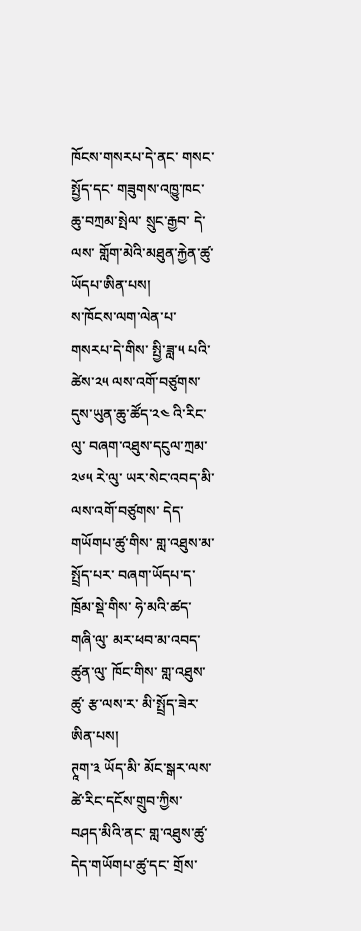ཁོངས་གསརཔ་དེ་ནང་ གསང་སྤྱོད་དང་ གཟུགས་འཁྱུ་ཁང་ ཆུ་བཀྲམ་སྤེལ་ སྲུང་རྒྱབ་ དེ་ལས་ གློག་མེའི་མཐུན་རྐྱེན་ཚུ་ ཡོདཔ་ཨིན་པས།
ས་ཁོངས་ལག་ལེན་པ་ གསརཔ་དེ་གིས་ སྤྱི་ཟླ་༥ པའི་ཚེས་༢༥ ལས་འགོ་བཙུགས་ དུས་ཡུན་ཆུ་ཚོད་༢༤ འི་རིང་ལུ་ བཞག་འཐུས་དངུལ་ཀྲམ་༢༦༥ རེ་ལུ་ ཡར་སེང་འབད་མི་ལས་འགོ་བཙུགས་ དེད་གཡོགཔ་ཚུ་གིས་ གླ་འཐུས་མ་སྤྲོད་པར་ བཞག་ཡོདཔ་ད་ ཁྲོམ་སྡེ་གིས་ ཧེ་མའི་ཚད་གཞི་ལུ་ མར་ཕབ་མ་འབད་ཚུན་ལུ་ ཁོང་གིས་ གླ་འཐུས་ཚུ་ རྩ་ལས་ར་ མི་སྤྲོད་ཟེར་ཨིན་པས།
ཊཱག་༣ ཡོད་མི་ མོང་སྒར་ལས་ ཚེ་རིང་དངོས་གྲུབ་ཀྱིས་ བཤད་མིའི་ནང་ གླ་འཐུས་ཚུ་ དེད་གཡོགཔ་ཚུ་དང་ གྲོས་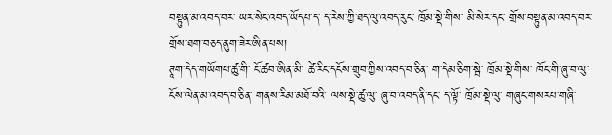བསྟུན་མ་འབད་བར་ ཡར་སེང་འབད་ཡོདཔ་ད་ ད་རེས་ཀྱི་ཐད་ལུ་འབད་རུང་ ཁྲོམ་སྡེ་གིས་ མི་སེར་དང་ གྲོས་བསྟུན་མ་འབད་བར་ གྲོས་ཐག་བཅད་ནུག་ཟེར་ཨིན་པས།
ཊཱག་དེད་གཡོགཔ་ཚུ་གི་ ངོ་ཚབ་ཨིན་མི་ ཚེ་རིང་དངོས་གྲུབ་ཀྱིས་འབད་བ་ཅིན་ ག་དེམ་ཅིག་སྦེ་ ཁྲོམ་སྡེ་གིས་ ཁོང་གི་ཞུ་བ་ལུ་ ངོས་ལེན་མ་འབད་བ་ཅིན་ གནས་རིམ་མཐོ་བའི་ ལས་སྡེ་ཚུ་ལུ་ ཞུ་བ་འབད་ནི་དང་ ད་ལྟོ་ ཁྲོམ་སྡེ་ལུ་ གཞུང་གསརཔ་གཞི་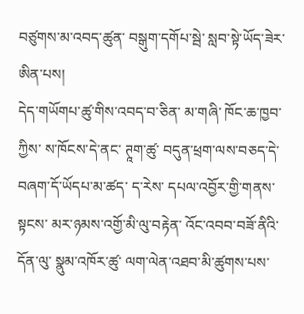བཙུགས་མ་འབད་ཚུན་ བསྒུག་དགོཔ་སྦེ་ སླབ་སྟེ་ཡོད་ཟེར་ཨིན་པས།
དེད་གཡོགཔ་ཚུ་གིས་འབད་བ་ཅིན་ མ་གཞི་ ཁོང་ཆ་ཁྱབ་ཀྱིས་ ས་ཁོངས་དེ་ནང་ ཊཱག་ཚུ་ བདུན་ཕྲག་ལས་བཅད་དེ་ བཞག་དོ་ཡོདཔ་མ་ཚད་ ད་རེས་ དཔལ་འབྱོར་གྱི་གནས་སྟངས་ མར་ཉམས་འགྱོ་མི་ལུ་བརྟེན་ འོང་འབབ་བཟོ་ནིའི་དོན་ལུ་ སྣུམ་འཁོར་ཚུ་ ལག་ལེན་འཐབ་མི་ཚུགས་པས་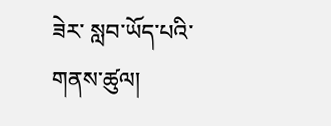ཟེར་ སླབ་ཡོད་པའི་གནས་ཚུལ།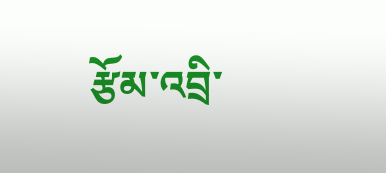རྩོམ་འབྲི་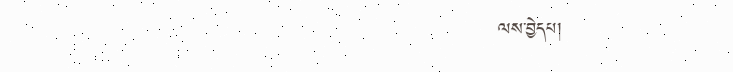ལས་བྱེདཔ།